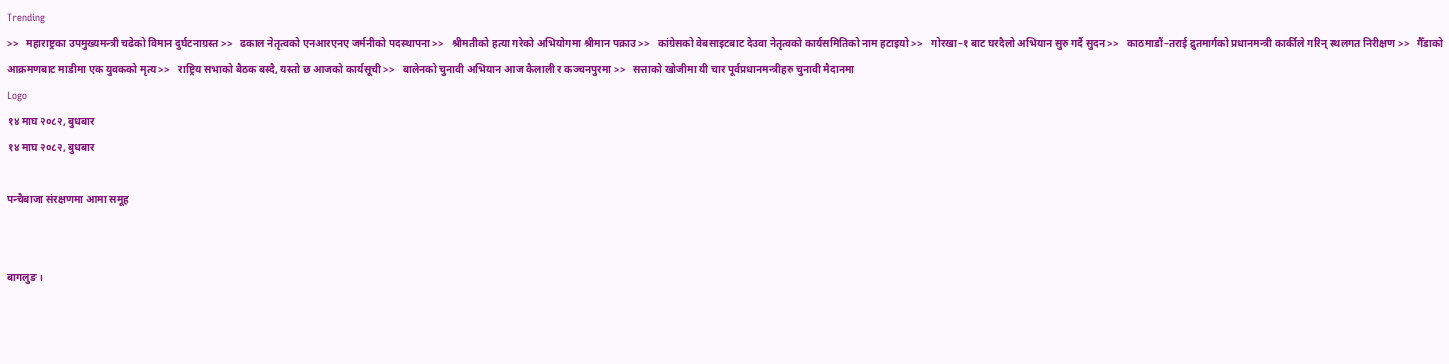Trending
>>   महाराष्ट्रका उपमुख्यमन्त्री चढेको विमान दुर्घटनाग्रस्त >>   ढकाल नेतृत्वको एनआरएनए जर्मनीको पदस्थापना >>   श्रीमतीको हत्या गरेको अभियोगमा श्रीमान पक्राउ >>   कांग्रेसको वेबसाइटबाट देउवा नेतृत्वको कार्यसमितिको नाम हटाइयो >>   गोरखा–१ बाट घरदैलो अभियान सुरु गर्दै सुदन >>   काठमाडौं–तराई द्रुतमार्गको प्रधानमन्त्री कार्कीले गरिन् स्थलगत निरीक्षण >>   गैँडाको आक्रमणबाट माडीमा एक युवकको मृत्य >>   राष्ट्रिय सभाको बैठक बस्दै, यस्तो छ आजको कार्यसूची >>   बालेनको चुनावी अभियान आज कैलाली र कञ्चनपुरमा >>   सत्ताको खोजीमा यी चार पूर्वप्रधानमन्त्रीहरु चुनावी मैदानमा
Logo
१४ माघ २०८२, बुधबार
१४ माघ २०८२, बुधबार

पन्चैबाजा संरक्षणमा आमा समूह


बागलुङ ।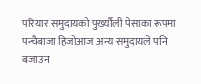परियार समुदायको पुर्ख्यौली पेसाका रूपमा पन्चैबाजा हिजोआज अन्य समुदायले पनि बजाउन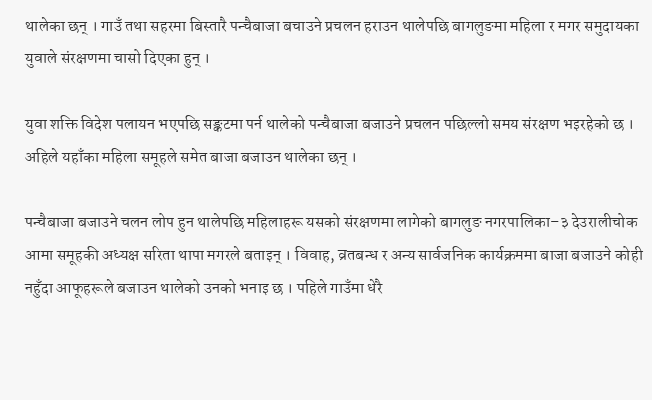थालेका छन् । गाउँ तथा सहरमा बिस्तारै पन्चैबाजा बचाउने प्रचलन हराउन थालेपछि बागलुङमा महिला र मगर समुदायका युवाले संरक्षणमा चासो दिएका हुन् ।

युवा शक्ति विदेश पलायन भएपछि सङ्कटमा पर्न थालेको पन्चैबाजा बजाउने प्रचलन पछिल्लो समय संरक्षण भइरहेको छ । अहिले यहाँका महिला समूहले समेत बाजा बजाउन थालेका छन् ।

पन्चैबाजा बजाउने चलन लोप हुन थालेपछि महिलाहरू यसको संरक्षणमा लागेको बागलुङ नगरपालिका–३ देउरालीचोक आमा समूहकी अध्यक्ष सरिता थापा मगरले बताइन् । विवाह, व्रतबन्ध र अन्य सार्वजनिक कार्यक्रममा बाजा बजाउने कोही नहुँदा आफूहरूले बजाउन थालेको उनको भनाइ छ । पहिले गाउँमा धेरै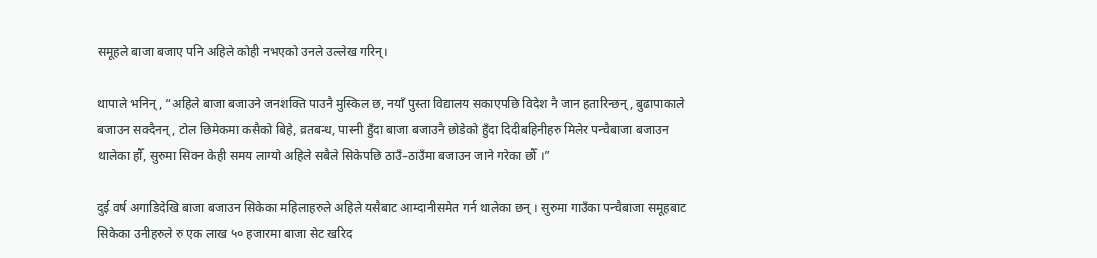समूहले बाजा बजाए पनि अहिले कोही नभएको उनले उल्लेख गरिन्।

थापाले भनिन्, “अहिले बाजा बजाउने जनशक्ति पाउनै मुस्किल छ, नयाँ पुस्ता विद्यालय सकाएपछि विदेश नै जान हतारिन्छन्, बुढापाकाले बजाउन सक्दैनन्, टोल छिमेकमा कसैको बिहे, व्रतबन्ध, पास्नी हुँदा बाजा बजाउनै छोडेको हुँदा दिदीबहिनीहरु मिलेर पन्चैबाजा बजाउन थालेका हौँ, सुरुमा सिक्न केही समय लाग्यो अहिले सबैले सिकेपछि ठाउँ–ठाउँमा बजाउन जाने गरेका छौँ ।”

दुई वर्ष अगाडिदेखि बाजा बजाउन सिकेका महिलाहरुले अहिले यसैबाट आम्दानीसमेत गर्न थालेका छन् । सुरुमा गाउँका पन्चैबाजा समूहबाट सिकेका उनीहरुले रु एक लाख ५० हजारमा बाजा सेट खरिद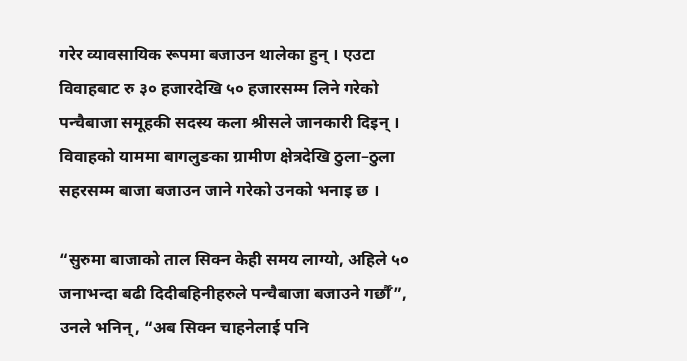गरेर व्यावसायिक रूपमा बजाउन थालेका हुन् । एउटा विवाहबाट रु ३० हजारदेखि ५० हजारसम्म लिने गरेको पन्चैबाजा समूहकी सदस्य कला श्रीसले जानकारी दिइन् । विवाहको याममा बागलुङका ग्रामीण क्षेत्रदेखि ठुला–ठुला सहरसम्म बाजा बजाउन जाने गरेको उनको भनाइ छ ।

“सुरुमा बाजाको ताल सिक्न केही समय लाग्यो, अहिले ५० जनाभन्दा बढी दिदीबहिनीहरुले पन्चैबाजा बजाउने गर्छौँ”, उनले भनिन्, “अब सिक्न चाहनेलाई पनि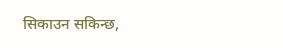सिकाउन सकिन्छ,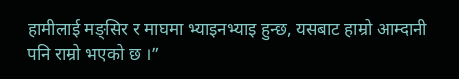हामीलाई मङ्सिर र माघमा भ्याइनभ्याइ हुन्छ, यसबाट हाम्रो आम्दानी पनि राम्रो भएको छ ।”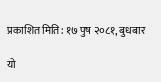प्रकाशित मिति: १७ पुष २०८१, बुधबार

यो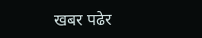खबर पढेर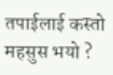तपाईलाई कस्तो महसुस भयो ?